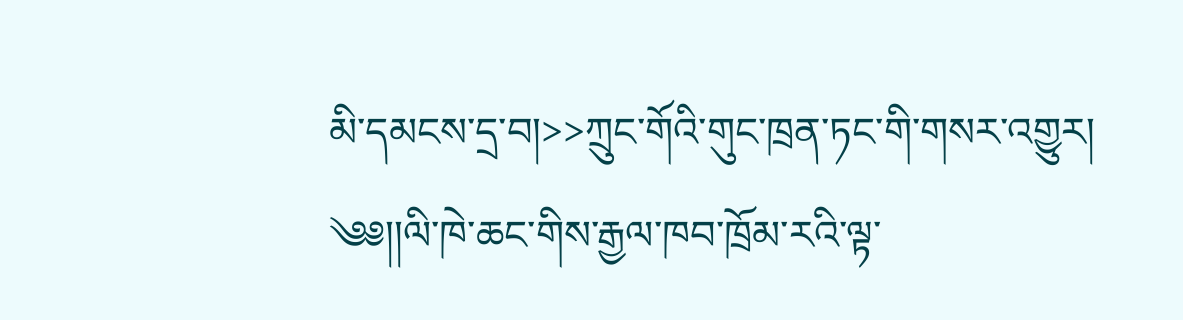མི་དམངས་དྲ་བ།>>ཀྲུང་གོའི་གུང་ཁྲན་ཏང་གི་གསར་འགྱུར།
༄༅།།ལི་ཁེ་ཆང་གིས་རྒྱལ་ཁབ་ཁྲོམ་རའི་ལྟ་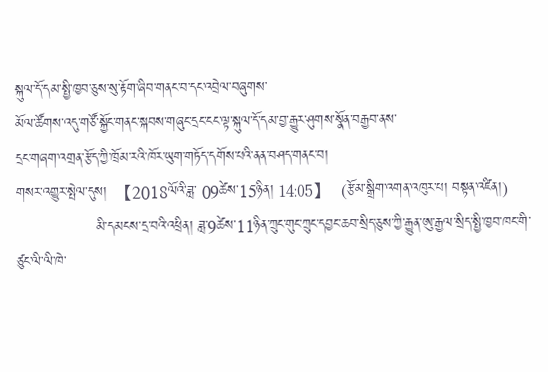སྐུལ་དོ་དམ་སྤྱི་ཁྱབ་ཅུས་སུ་རྟོག་ཞིབ་གནང་བ་དང་འབྲེལ་བཞུགས་
མོལ་ཚོགས་འདུ་གཙོ་སྐྱོང་གནང་སྐབས་གཞུང་དྲང་ངང་ལྟ་སྐུལ་དོ་དམ་བྱ་རྒྱུར་ཤུགས་སྣོན་བརྒྱབ་ནས་
དྲང་གཞག་འགྲན་རྩོད་ཀྱི་ཁྲོམ་རའི་ཁོར་ཡུག་གཏོད་དགོས་པའི་ནན་བཤད་གནང་བ།
གསར་འགྱུར་སྤེལ་དུས།  【2018ལོའི་ཟླ་ 09ཚེས་15ཉིན། 14:05】   (རྩོམ་སྒྲིག་འགན་འཁུར་པ། བསྟན་འཛིན།)
                 མི་དམངས་དྲ་བའི་འཕྲིན། ཟླ་9ཚེས་11ཉིན་ཀྲུང་གུང་ཀྲུང་དབྱང་ཆབ་སྲིད་ཅུས་ཀྱི་རྒྱུན་ཨུ་རྒྱལ་སྲིད་སྤྱི་ཁྱབ་ཁང་གི་ཙུང་ལི་ལི་ཁེ་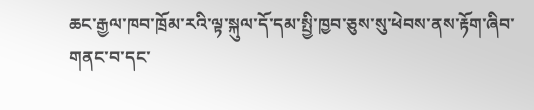ཆང་རྒྱལ་ཁབ་ཁྲོམ་རའི་ལྟ་སྐུལ་དོ་དམ་སྤྱི་ཁྱབ་ཅུས་སུ་ཕེབས་ནས་རྟོག་ཞིབ་གནང་བ་དང་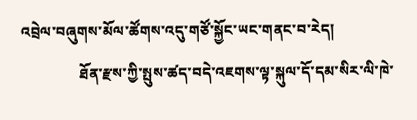འབྲེལ་བཞུགས་མོལ་ཚོགས་འདུ་གཙོ་སྐྱོང་ཡང་གནང་བ་རེད།
                ཐོན་རྫས་ཀྱི་སྤུས་ཚད་བདེ་འཇགས་ལྟ་སྐུལ་དོ་དམ་སིར་ལི་ཁེ་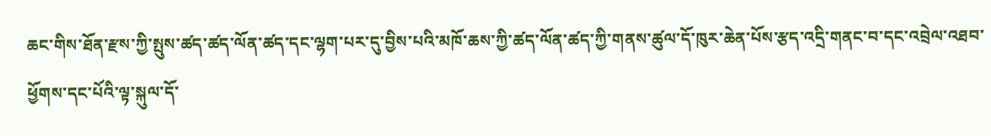ཆང་གིས་ཐོན་རྫས་ཀྱི་སྤུས་ཚད་ཚད་ལོན་ཚད་དང་ལྷག་པར་དུ་བྱིས་པའི་མཁོ་ཆས་ཀྱི་ཚད་ལོན་ཚད་ཀྱི་གནས་ཚུལ་དོ་ཁུར་ཆེན་པོས་རྩད་འདྲི་གནང་བ་དང་འབྲེལ་འཐབ་ཕྱོགས་དང་པོའི་ལྟ་སྐུལ་དོ་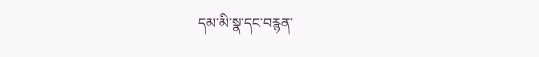དམ་མི་སྣ་དང་བརྙན་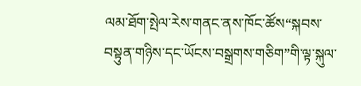ལམ་ཐོག་སྤེལ་རེས་གནང་ནས་ཁོང་ཚོས“སྐབས་བསྟུན་གཉིས་དང་ཡོངས་བསྒྲགས་གཅིག”གི་ལྟ་སྐུལ་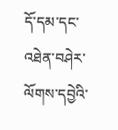དོ་དམ་དང་འཐེན་བཤེར་ལོགས་དབྱེའི་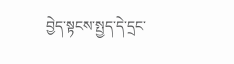བྱེད་སྟངས་སྤྱད་དེ་དྲང་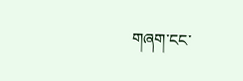གཞག་ངང་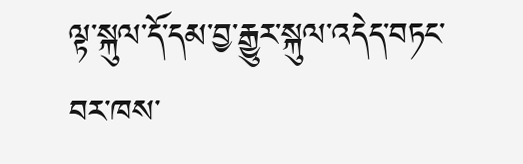ལྟ་སྐུལ་དོ་དམ་བྱ་རྒྱུར་སྐུལ་འདེད་བཏང་བར་ཁས་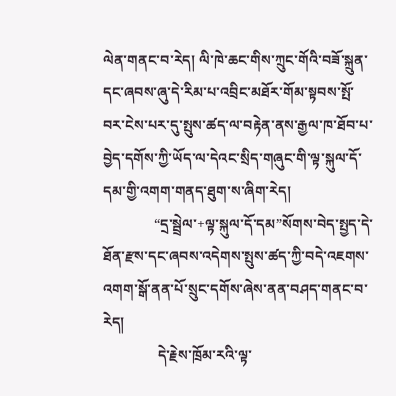ལེན་གནང་བ་རེད། ལི་ཁེ་ཆང་གིས་ཀྲུང་གོའི་བཟོ་སྐྲུན་དང་ཞབས་ཞུ་དེ་རིམ་པ་འབྲིང་མཐོར་གོམ་སྟབས་སྤོ་བར་ངེས་པར་དུ་སྤུས་ཚད་ལ་བརྟེན་ནས་རྒྱལ་ཁ་ཐོབ་པ་བྱེད་དགོས་ཀྱི་ཡོད་ལ་དེའང་སྲིད་གཞུང་གི་ལྟ་སྐུལ་དོ་དམ་གྱི་འགག་གནད་ཐུག་ས་ཞིག་རེད།
              “དྲ་སྦྲེལ་+ལྟ་སྐུལ་དོ་དམ”སོགས་བེད་སྤྱད་དེ་ཐོན་རྫས་དང་ཞབས་འདེགས་སྤུས་ཚད་ཀྱི་བདེ་འཇགས་འགག་སྒོ་ནན་པོ་སྲུང་དགོས་ཞེས་ནན་བཤད་གནང་བ་རེད།
               དེ་རྗེས་ཁྲོམ་རའི་ལྟ་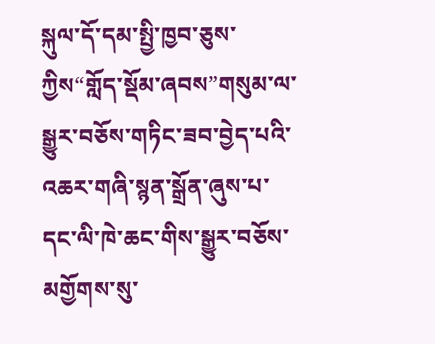སྐུལ་དོ་དམ་སྤྱི་ཁྱབ་ཅུས་ཀྱིས“གློད་སྡོམ་ཞབས”གསུམ་ལ་སྒྱུར་བཅོས་གཏིང་ཟབ་བྱེད་པའི་འཆར་གཞི་སྙན་སྒྲོན་ཞུས་པ་དང་ལི་ཁེ་ཆང་གིས་སྒྱུར་བཅོས་མགྱོགས་སུ་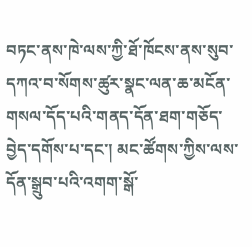བཏང་ནས་ཁེ་ལས་ཀྱི་ཐོ་ཁོངས་ནས་སུབ་དཀའ་བ་སོགས་ཚུར་སྣང་ལན་ཆ་མངོན་གསལ་དོད་པའི་གནད་དོན་ཐག་གཅོད་བྱེད་དགོས་པ་དང་། མང་ཚོགས་ཀྱིས་ལས་དོན་སྒྲུབ་པའི་འགག་སྒོ་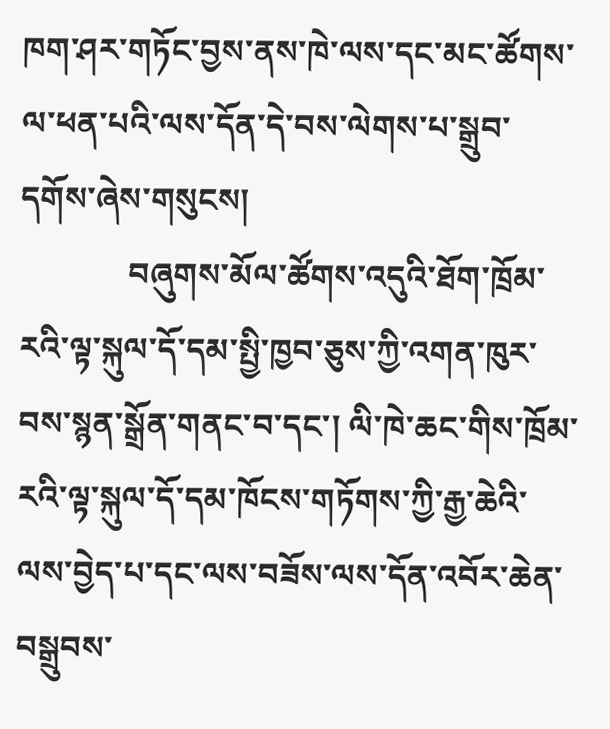ཁག་ཤར་གཏོང་བྱས་ནས་ཁེ་ལས་དང་མང་ཚོགས་ལ་ཕན་པའི་ལས་དོན་དེ་བས་ལེགས་པ་སྒྲུབ་དགོས་ཞེས་གསུངས།
             བཞུགས་མོལ་ཚོགས་འདུའི་ཐོག་ཁྲོམ་རའི་ལྟ་སྐུལ་དོ་དམ་སྤྱི་ཁྱབ་ཅུས་ཀྱི་འགན་ཁུར་བས་སྙན་སྒྲོན་གནང་བ་དང་། ལི་ཁེ་ཆང་གིས་ཁྲོམ་རའི་ལྟ་སྐུལ་དོ་དམ་ཁོངས་གཏོགས་ཀྱི་རྒྱ་ཆེའི་ལས་བྱེད་པ་དང་ལས་བཟོས་ལས་དོན་འབོར་ཆེན་བསྒྲུབས་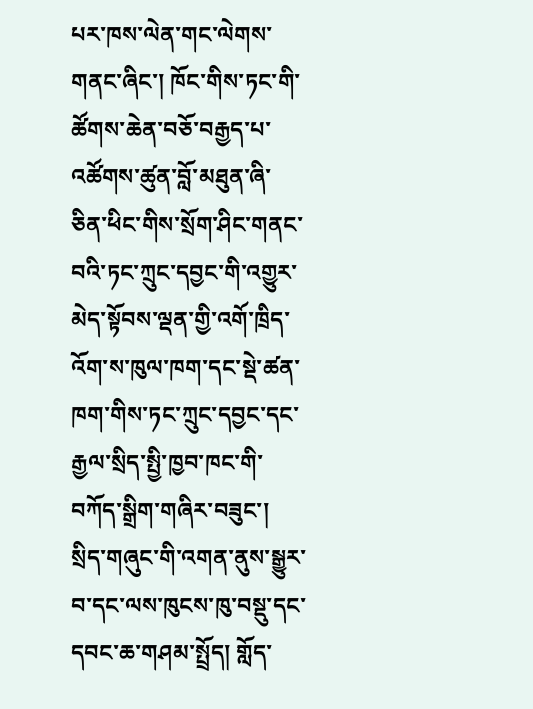པར་ཁས་ལེན་གང་ལེགས་གནང་ཞིང་། ཁོང་གིས་ཏང་གི་ཚོགས་ཆེན་བཅོ་བརྒྱད་པ་འཚོགས་ཚུན་བློ་མཐུན་ཞི་ཅིན་ཕིང་གིས་སྲོག་ཤིང་གནང་བའི་ཏང་ཀྲུང་དབྱང་གི་འགྱུར་མེད་སྟོབས་ལྡན་གྱི་འགོ་ཁྲིད་འོག་ས་ཁུལ་ཁག་དང་སྡེ་ཚན་ཁག་གིས་ཏང་ཀྲུང་དབྱང་དང་རྒྱལ་སྲིད་སྤྱི་ཁྱབ་ཁང་གི་བཀོད་སྒྲིག་གཞིར་བཟུང་། སྲིད་གཞུང་གི་འགན་ནུས་སྒྱུར་བ་དང་ལས་ཁུངས་ཁུ་བསྡུ་དང་དབང་ཆ་གཤམ་སྤྲོད། གློད་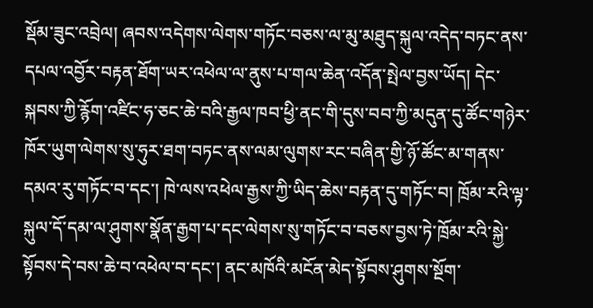སྡོམ་ཟུང་འབྲེལ། ཞབས་འདེགས་ལེགས་གཏོང་བཅས་ལ་མུ་མཐུད་སྐུལ་འདེད་བཏང་ནས་དཔལ་འབྱོར་བརྟན་ཐོག་ཡར་འཕེལ་ལ་ནུས་པ་གལ་ཆེན་འདོན་སྤེལ་བྱས་ཡོད། དེང་སྐབས་ཀྱི་རྙོག་འཛིང་ཧ་ཅང་ཆེ་བའི་རྒྱལ་ཁབ་ཕྱི་ནང་གི་དུས་བབ་ཀྱི་མདུན་དུ་ཚོང་གཉེར་ཁོར་ཡུག་ལེགས་སུ་ཧུར་ཐག་བཏང་ནས་ལམ་ལུགས་རང་བཞིན་གྱི་ཉོ་ཚོང་མ་གནས་དམའ་རུ་གཏོང་བ་དང་། ཁེ་ལས་འཕེལ་རྒྱས་ཀྱི་ཡིད་ཆེས་བརྟན་དུ་གཏོང་བ། ཁྲོམ་རའི་ལྟ་སྐུལ་དོ་དམ་ལ་ཤུགས་སྣོན་རྒྱག་པ་དང་ལེགས་སུ་གཏོང་བ་བཅས་བྱས་ཏེ་ཁྲོམ་རའི་སྐྱེ་སྟོབས་དེ་བས་ཆེ་བ་འཕེལ་བ་དང་། ནང་མཁོའི་མངོན་མེད་སྟོབས་ཤུགས་སྔོག་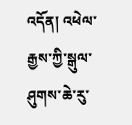འདོན། འཕེལ་རྒྱས་ཀྱི་སྒུལ་ཤུགས་ཆེ་རུ་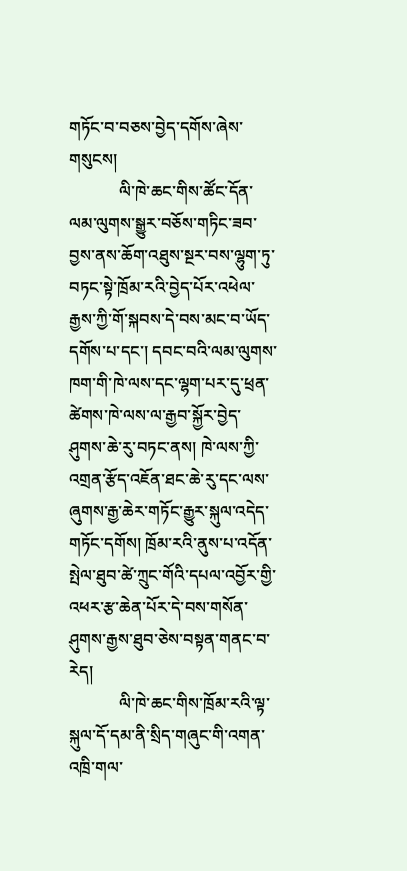གཏོང་བ་བཅས་བྱེད་དགོས་ཞེས་གསུངས།
            ལི་ཁེ་ཆང་གིས་ཚོང་དོན་ལམ་ལུགས་སྒྱུར་བཅོས་གཏིང་ཟབ་བྱས་ནས་ཆོག་འཐུས་སྔར་བས་ལྷུག་ཏུ་བཏང་སྟེ་ཁྲོམ་རའི་བྱེད་པོར་འཕེལ་རྒྱས་ཀྱི་གོ་སྐབས་དེ་བས་མང་བ་ཡོད་དགོས་པ་དང་། དབང་བའི་ལམ་ལུགས་ཁག་གི་ཁེ་ལས་དང་ལྷག་པར་དུ་ཕྲན་ཚེགས་ཁེ་ལས་ལ་རྒྱབ་སྐྱོར་བྱེད་ཤུགས་ཆེ་རུ་བཏང་ནས། ཁེ་ལས་ཀྱི་འགྲན་རྩོད་འཇོན་ཐང་ཆེ་རུ་དང་ལས་ཞུགས་རྒྱ་ཆེར་གཏོང་རྒྱུར་སྐུལ་འདེད་གཏོང་དགོས། ཁྲོམ་རའི་ནུས་པ་འདོན་སྤེལ་ཐུབ་ཚེ་ཀྲུང་གོའི་དཔལ་འབྱོར་གྱི་འཕར་རྩ་ཆེན་པོར་དེ་བས་གསོན་ཤུགས་རྒྱས་ཐུབ་ཅེས་བསྟན་གནང་བ་རེད།
            ལི་ཁེ་ཆང་གིས་ཁྲོམ་རའི་ལྟ་སྐུལ་དོ་དམ་ནི་སྲིད་གཞུང་གི་འགན་འཁྲི་གལ་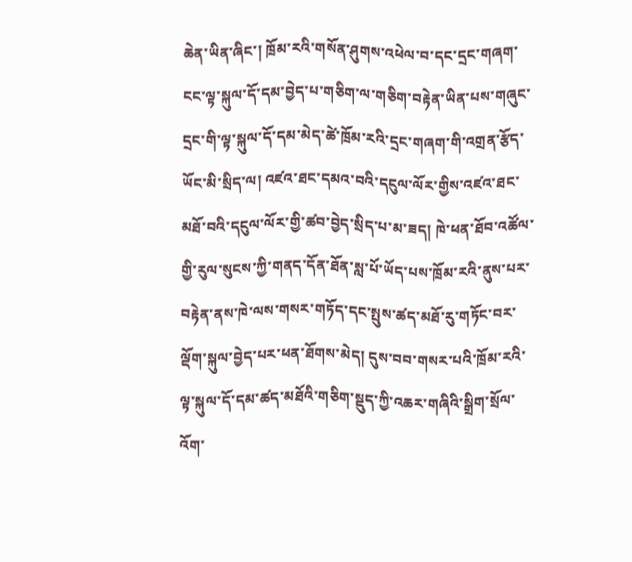ཆེན་ཡིན་ཞིང་། ཁྲོམ་རའི་གསོན་ཤུགས་འཕེལ་བ་དང་དྲང་གཞག་ངང་ལྟ་སྐུལ་དོ་དམ་བྱེད་པ་གཅིག་ལ་གཅིག་བརྟེན་ཡིན་པས་གཞུང་དྲང་གི་ལྟ་སྐུལ་དོ་དམ་མེད་ཚེ་ཁྲོམ་རའི་དྲང་གཞག་གི་འགྲན་རྩོད་ཡོང་མི་སྲིད་ལ། འཛའ་ཐང་དམའ་བའི་དངུལ་ལོར་གྱིས་འཛའ་ཐང་མཐོ་བའི་དངུལ་ལོར་གྱི་ཚབ་བྱེད་སྲིད་པ་མ་ཟད། ཁེ་ཕན་ཐོབ་འཚོལ་གྱི་རུལ་སུངས་ཀྱི་གནད་དོན་ཐོན་སླ་པོ་ཡོད་པས་ཁྲོམ་རའི་ནུས་པར་བརྟེན་ནས་ཁེ་ལས་གསར་གཏོད་དང་སྤུས་ཚད་མཐོ་རུ་གཏོང་བར་ལྡོག་སྐུལ་བྱེད་པར་ཕན་ཐོགས་མེད། དུས་བབ་གསར་པའི་ཁྲོམ་རའི་ལྟ་སྐུལ་དོ་དམ་ཚད་མཐོའི་གཅིག་སྡུད་ཀྱི་འཆར་གཞིའི་སྒྲིག་སྲོལ་འོག་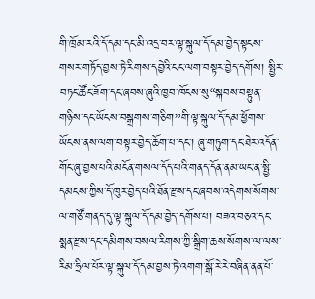གི་ཁྲོམ་རའི་དོ་དམ་དང་མི་འདྲ་བར་ལྟ་སྐུལ་དོ་དམ་བྱེད་སྟངས་གསར་གཏོད་བྱས་ཏེ་རིགས་དབྱེའི་ངང་ལག་བསྟར་བྱེད་དགོས། སྤྱིར་བཏང་ཚོང་ཟོག་དང་ཞབས་ཞུའི་ཁྱབ་ཁོངས་སུ“སྐབས་བསྟུན་གཉིས་དང་ཡོངས་བསྒྲགས་གཅིག”གི་ལྟ་སྐུལ་དོ་དམ་ཕྱོགས་ཡོངས་ནས་ལག་བསྟར་བྱེད་ཆོག་པ་དང་། ཞུ་གཏུག་དང་ཐེར་འདོན་གོང་ཞུ་བྱས་པའི་མངོན་གསལ་དོད་པའི་གནད་དོན་ནམ་ཡང་ན་སྤྱི་དམངས་ཀྱིས་དོ་ཁུར་བྱེད་པའི་ཐོན་རྫས་དང་ཞབས་འདེགས་སོགས་ལ་གཙོ་གནད་དུ་ལྟ་སྐུལ་དོ་དམ་བྱེད་དགོས་པ། བཟའ་བཅའ་དང་སྨན་རྫས་དང་དམིགས་བསལ་རིགས་ཀྱི་སྒྲིག་ཆས་སོགས་ལ་ལས་རིམ་ཧྲིལ་པོར་ལྟ་སྐུལ་དོ་དམ་བྱས་ཏེ་འགག་སྒོ་རེ་རེ་བཞིན་ནན་པོ་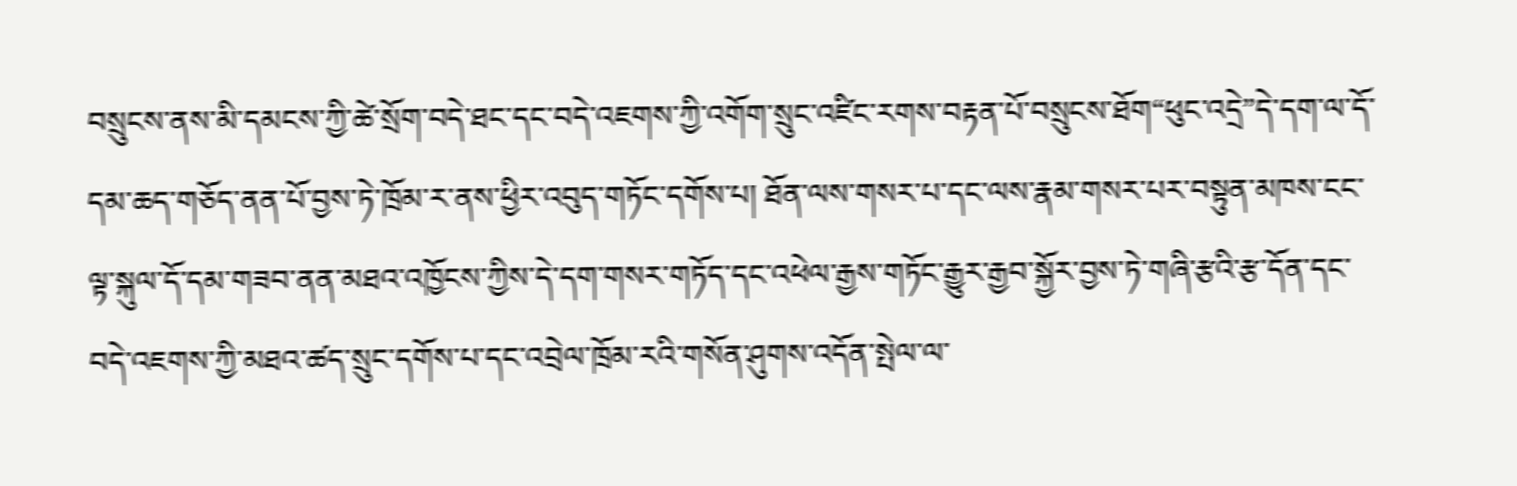བསྲུངས་ནས་མི་དམངས་ཀྱི་ཚེ་སྲོག་བདེ་ཐང་དང་བདེ་འཇགས་ཀྱི་འགོག་སྲུང་འཛིང་རགས་བརྟན་པོ་བསྲུངས་ཐོག“ཕུང་འདྲེ”དེ་དག་ལ་དོ་དམ་ཆད་གཅོད་ནན་པོ་བྱས་ཏེ་ཁྲོམ་ར་ནས་ཕྱིར་འབུད་གཏོང་དགོས་པ། ཐོན་ལས་གསར་པ་དང་ལས་རྣམ་གསར་པར་བསྟུན་མཁས་ངང་ལྟ་སྐུལ་དོ་དམ་གཟབ་ནན་མཐའ་འཁྱོངས་ཀྱིས་དེ་དག་གསར་གཏོད་དང་འཕེལ་རྒྱས་གཏོང་རྒྱུར་རྒྱབ་སྐྱོར་བྱས་ཏེ་གཞི་རྩའི་རྩ་དོན་དང་བདེ་འཇགས་ཀྱི་མཐའ་ཚད་སྲུང་དགོས་པ་དང་འབྲེལ་ཁྲོམ་རའི་གསོན་ཤུགས་འདོན་སྤེལ་ལ་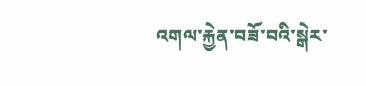འགལ་རྐྱེན་བཟོ་བའི་སྒེར་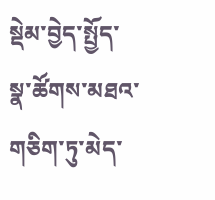སྡེམ་བྱེད་སྤྱོད་སྣ་ཚོགས་མཐའ་གཅིག་ཏུ་མེད་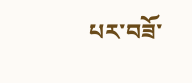པར་བཟོ་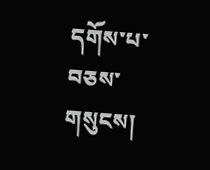དགོས་པ་བཅས་གསུངས།